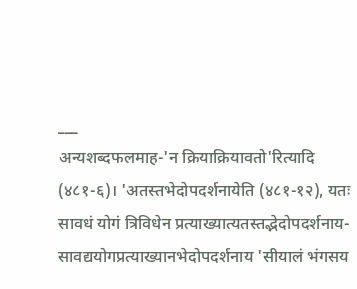___
अन्यशब्दफलमाह-'न क्रियाक्रियावतो'रित्यादि (४८१-६)। 'अतस्तभेदोपदर्शनायेति (४८१-१२), यतः सावधं योगं त्रिविधेन प्रत्याख्यात्यतस्तद्भेदोपदर्शनाय-सावद्ययोगप्रत्याख्यानभेदोपदर्शनाय 'सीयालं भंगसय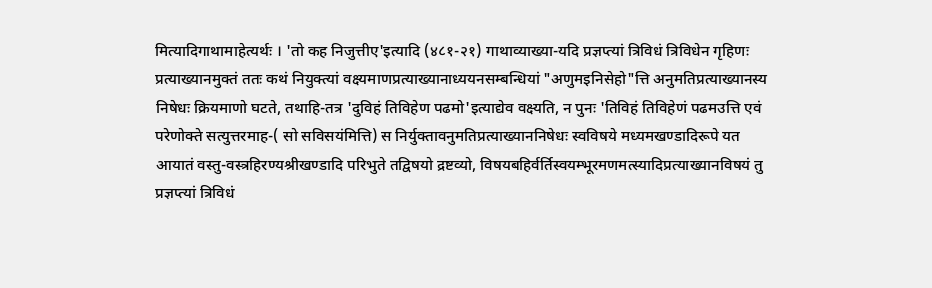मित्यादिगाथामाहेत्यर्थः । 'तो कह निजुत्तीए'इत्यादि (४८१-२१) गाथाव्याख्या-यदि प्रज्ञप्त्यां त्रिविधं त्रिविधेन गृहिणः प्रत्याख्यानमुक्तं ततः कथं नियुक्त्यां वक्ष्यमाणप्रत्याख्यानाध्ययनसम्बन्धियां "अणुमइनिसेहो"त्ति अनुमतिप्रत्याख्यानस्य निषेधः क्रियमाणो घटते, तथाहि-तत्र 'दुविहं तिविहेण पढमो'इत्याद्येव वक्ष्यति, न पुनः 'तिविहं तिविहेणं पढमउत्ति एवं परेणोक्ते सत्युत्तरमाह-( सो सविसयंमित्ति) स निर्युक्तावनुमतिप्रत्याख्याननिषेधः स्वविषये मध्यमखण्डादिरूपे यत आयातं वस्तु-वस्त्रहिरण्यश्रीखण्डादि परिभुते तद्विषयो द्रष्टव्यो, विषयबहिर्वर्तिस्वयम्भूरमणमत्स्यादिप्रत्याख्यानविषयं तु प्रज्ञप्त्यां त्रिविधं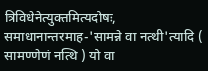त्रिविधेनेत्युक्तमित्यदोषः, समाधानान्तरमाह-'सामन्ने वा नत्थी'त्यादि ( सामण्णेणं नत्थि ) यो वा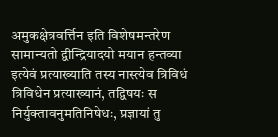अमुकक्षेत्रवर्त्तिन इति विशेषमन्तरेण सामान्यतो द्वीन्द्रियादयो मयान हन्तव्या इत्येवं प्रत्याख्याति तस्य नास्त्येव त्रिविधं त्रिविधेन प्रत्याख्यानं, तद्विषयः स निर्युक्तावनुमतिनिषेधः, प्रज्ञायां तु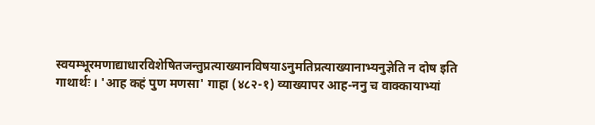स्वयम्भूरमणाद्याधारविशेषितजन्तुप्रत्याख्यानविषयाऽनुमतिप्रत्याख्यानाभ्यनुज्ञेति न दोष इति गाथार्थः । 'आह कहं पुण मणसा' गाहा (४८२-१) व्याख्यापर आह-ननु च वाक्कायाभ्यां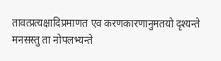तावत्प्रत्यक्षादिप्रमाणत एव करणकारणानुमतयो दृश्यन्ते मनसस्तु ता नोपलभ्यन्ते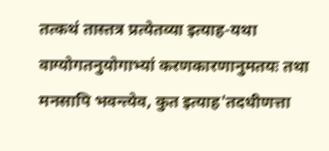तत्कथं तास्तत्र प्रत्येतव्या इत्याह-यथा वाग्योगतनुयोगाभ्यां करणकारणानुमतयः तथा मनसापि भवन्त्येव, कुत इत्याह'तदधीणत्ता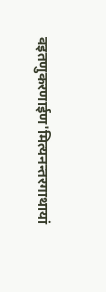वइतणुकरणाईण'मित्यनन्तरगाथायां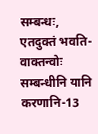सम्बन्धः, एतदुक्तं भवति-वाक्तन्वोः सम्बन्धीनि यानि करणानि-13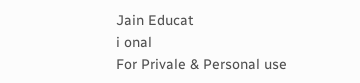Jain Educat
i onal
For Privale & Personal use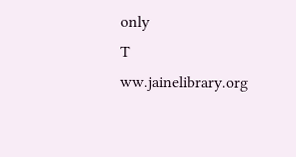only
T
ww.jainelibrary.org